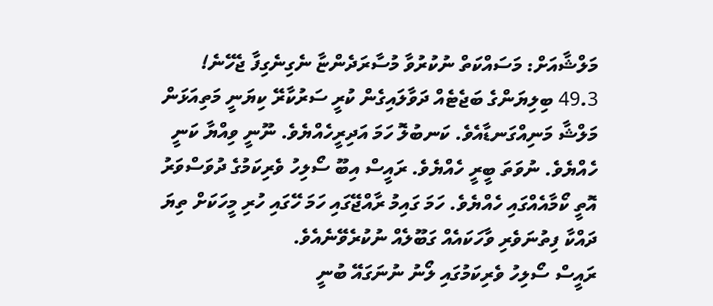މަލްޝާއަށް: މަސައްކަތް ނުކުރުވާ މުސާރަދެންޏާ ނެގިނެގިފާ ޖެހޭނެ!
49.3 ބިލިޔަންގެ ބަޖެޓެއް ދަވާލައިގެން ކުރީ ސަރުކާރޭ ކިޔަނީ މަތިއަޅަން
މަލްޝާ މަނިއްގަނޑާއެވެ. ކަނބުލޮ ހަމަ އަދިރީހެއްޔެވެ. ނޫނީ ވިއްޔާ ކަނީ ހެއްޔެވެ. ނުވަތަ ބީރީ ހެއްޔެވެ. ރައީސް އިބޫ ސޯލިހު ވެރިކަމުގެ ދުވަސްވަރު އޮތީ ކޯމާއެއްގައި ހެއްޔެވެ. ހަމަ ގައިމު ރާއްޖޭގައި ހަމަ ހޭގައި ހުރި މީހަކަށް ތިޔަ ދައްކާ ފިތުނަވެރި ވާހަކައެއް ގަބޫލެއް ނުކުރެވޭނެއެވެ.
ރައީސް ސޯލިހު ވެރިކަމުގައި ލޯނު ނުނަގައޭ ބުނީ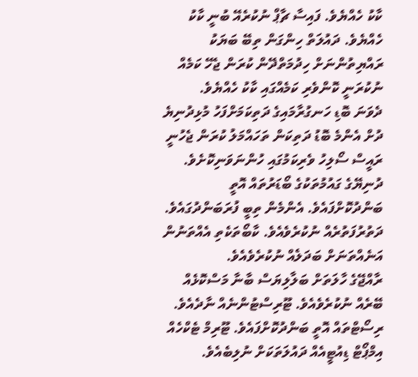ކާކު ހެއްޔެވެ. ފައިސާ ޗާޕް ނުކުރެއޭ ބުނީ ކާކު ހެއްޔެވެ. ދައުލަތް ހިންގަން ތިބޭ ބަޔަކު ރައްޔިތުންނަށް ހިދުމަތްދޭން ކުރަން ޖެހޭ ކަމެއް ނުކުރަނީ ކޮންވެރި ކަމެއްގައި ކާކު ހެއްޔެވެ.
ދެވަނަ ބޮޑި ހަނގުރާމައިގެ ދަތިކަމަށްފަހު މުޅިދުނިޔެ ދުށް އެންމެ ބޮޑު ދަތިކަން ތަހައްމަލު ކުރަން ޖެހުނީ ރައީސް ސޯލިހު ވެރިކަމުގައި ހުންނަވަނިކޮށެވެ. ދުނިޔޭގެ ގައުމުތަކުގެ ބޯޑަރުތައް އޮތީ ބަންދުކޮށްފައެވެ. އެންމެން ތިބީ ފުރަބަންދުގައެވެ. ދަތުރުފަތުރެއް ނުކުރެވެއެވެ. ކާބޯތަކެތި އެއްތަނުން އަނެއްތަނަށް ބަދަލެއް ނުކުރެވެއެވެ.
ރާއްޖޭގެ ހާލަތަށް ބަލާލިޔަސް ބާނާ މަސްކޮޅެއް ބޭރެއް ނުކުރެވެއެވެ. ޓޫރިސްޓުންނެއް ނާދެއެވެ. ރިސޯޓްތައް އޮތީ ބަންދުކޮށްފައެވެ. ޓޫރިމް ޓެކްހެއް އިމްޕޯޓް ޑިއުޓީއެއް ދައުލަތަކަށް ނުލިބެއެވެ.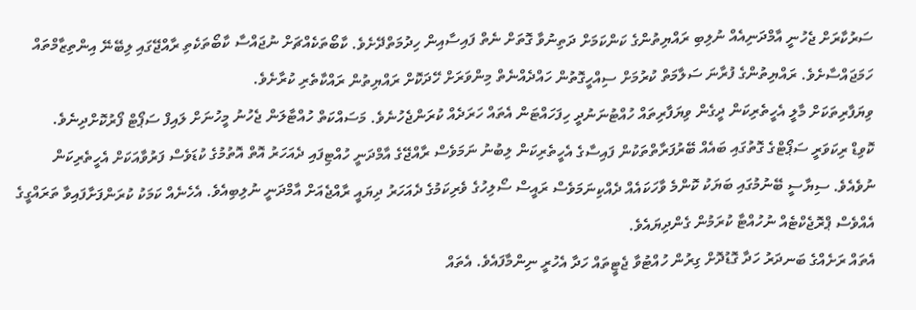ސަރުކާރަށް ޖެހުނީ އާމްދަނިއެއް ނުލިބި ރައްޔިތުންގެ ކަންކަމަށް ދަތިނުވާ ގޮތަށް ނެތް ފައިސާއިން ހިދުމަތްދޭށެވެ. ކާބޯތަކެއްޗަށް ނުޖައްސާ ކާބޯތަކެތި ރާއްޖޭގައި ލިބޭނޭ އިންތިޒާމްތައް ހަމަޖައްސާށެވެ. ރައްޔިތުންގެ ފުރާނަ ސަލާމަތް ކުރުމަށް ސިއްހީގޮތުން ހައްދެއްނެތް މިންވަރަށް ހޭދަކޮށް ރައްޔިތުން ރައްކާތެރި ކުރާށެވެ.
ވިޔަފާރިތަކަށް މާލީ އެހީތެރިކަން ދީގެން ވިޔަފާރިތައް ހުއްޓުނަނުދީ ހިފަހައްޓަން އެތައް ހަރަދެއް ކުރަންޖެހުނެވެ. މަސައްކަތް ހުއްޓާލަން ޖެހުނު މީހުނަށް ލައިފް ސަޕޯޓް ފޯރުކޮށްދިނެވެ.
ކޮވިޑް ރިކަވަރީ ސަޕޯޓްގެ ގޮތުގައި ބައެއް ބޭރުފަރާތްތަކުން ފައިސާގެ އެހީތެރިކަން ލިބުނު ނަމަވެސް ރާއްޖޭގެ އާމްދަނީ ހުއްޓިފައި ދެއަހަރު އޮތް އޮތުމުގެ ކުޑަވެސް ފަރުވާއަކަށް އެހީތެރިކަން ނުވެއެވެ. ސިޔާސީ ބޭނުމުގައި ބަޔަކު ކޮންމެ ވާހަކައެއް ދެއްކިނަމަވެސް ރައީސް ސޯލިހުގެ ވެރިކަމުގެ ދެއަހަރު ދިޔައީ ރާއްޖެއަށް އާމްދަނީ ނުލިބިއެވެ. އެހެނެއް ކަމަކު ކުރަންފަށާފައިވާ ތަރައްގީގެ އެއްވެސް ޕްރޮޖެކްޓެއް ނުހުއްޓާ ކުރަމުން ގެންދިޔައެވެ.
އެތައް ރަށެއްގެ ބަނދަރު ހަދާ ގޮޑުދޮށް ގިރުން ހުއްޓުވާ ޖެޓީތައް ހަދާ އެހުރީ ނިންމާފައެވެ. އެތައް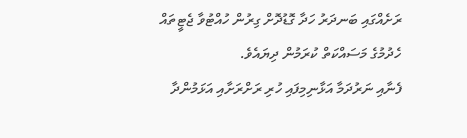ރަށެއްގައި ބަނދަރު ހަދާ ގޮޑުދޮށް ގިރުން ހުއްޓުވާ ޖެޓީތައް ހެދުމުގެ މަސައްކަތް ކުރަމުން ދިޔައެވެ.
ފެނާއި ނަރުދަމާ އަޅާނިމިފައި ހުރި ރަށްރަށާއި އަޅަމުންދާ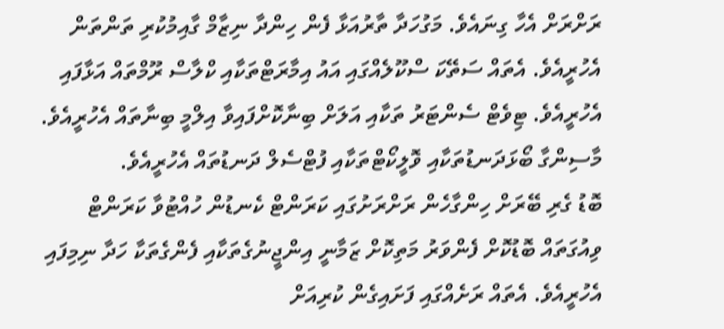ރަށްރަށް އެހާ ގިނައެވެ. މަގުހަދާ ތާރުއަޅާ ފެން ހިންދާ ނިޒާމް ގާއިމުކުރި ތަންތަން އެހުރީއެވެ. އެތައް ސަތޭކަ ސްކޫލެއްގައި އައު އިމާރަޓްތަކާއި ކްލާސް ރޫމްތައް އަޅާފައި އެހުރީއެވެ. ޓިވެޓް ސެންޓަރު ތަކާއި އަލަށް ބިނާކޮށްފައިވާ އިލްމީ ބިނާތައް އެހުރީއެވެ. މާސިންގާ ބޯޅަދަނޑުތަކާއި ވޮލީކޯޓްތަކާއި ފުޓްސެލް ދަނޑުތައް އެހުރީއެވެ.
ބޮޑު ގެރި ބޭރަށް ހިންގާހެން ރަށްރަށުގައި ކަރަންޓް ކެނޑުން ހުއްޓުވާ ކަރަންޓް ވިއުގަތައް ބޮޑުކޮށް ފެންވަރު މަތިކޮށް ޒަމާނީ އިންޖީނުގެތަކާއި ފެންގެތަކާ ހަދާ ނިމިފައި އެހުރީއެވެ. އެތައް ރަށެއްގައި ފަށައިގެން ކުރިއަށް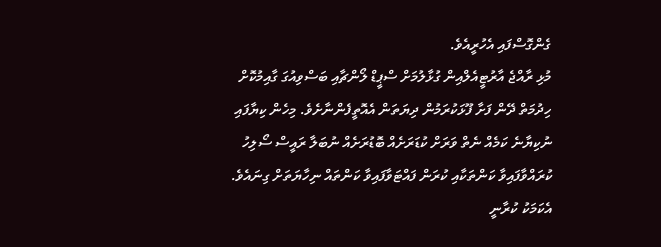ގެންގޮސްފައި އެހުރީއެވެ.
މުޅި ރާއްޖެ އާރުޓީއެލްއިން ގުޅާލުމަށް ސްޕީޑް ލޯންޗާއި ބަސްވިއުގަ ގާއިމުކޮށް ހިދުމަތް ދޭން ފަށާ ފޫޅަކުރަމުން ދިޔަތަން އެއޮތީފެންނާށެވެ. މިހެން ކިޔާފައި ނުކިޔާނެ ކަމެއް ނެތް ވަރަށް ކުޑަރަށެއް ބޮޑުރަށެއް ނުބަލާ ރައީސް ސޯލިހު ކުރައްވާފައިވާ ކަންތަކާއި ކުރަން ފައްޓަވާފައިވާ ކަންތައް ނިހާޔަތަށް ގިނައެވެ.
އެކަމަކު ކުރާނީ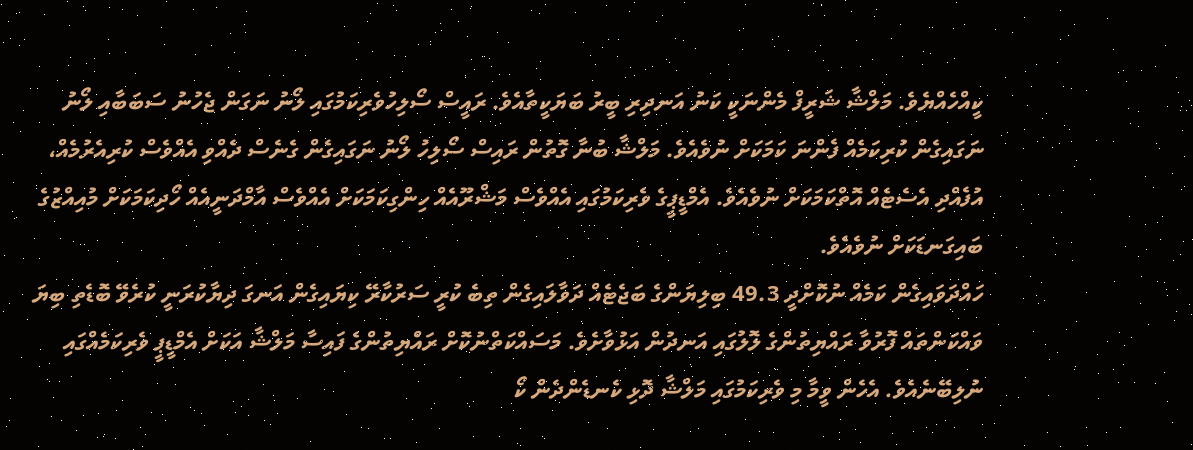ކީއްހެއްޔެވެ. މަލްޝާ ޝަރީފް މެންނަކީ ކަނު އަނދިރި ބީރު ބަޔަކީތާއެވެ. ރައީސް ސޯލިހުވެރިކަމުގައި ލޯނު ނަގަން ޖެހުނު ސަބަބާއި ލޯނު ނަގައިގެން ކުރިކަމެއް ފެންނަ ކަމަކަށް ނުވެއެވެ. މަލްޝާ ބުނާ ގޮތުން ރައިސް ސޯލިހު ލޯނު ނަގައިގެން ގެނެސް ދެއްވި އެއްވެސް ކުރިއެރުމެއް، އުފެއްދި އެސެޓެއް އޮތްކަމަކަށް ނުވެއެވެ. އެމްޑީޕީގެ ވެރިކަމުގައި އެއްވެސް މަޝްރޫއެއް ހިންގިކަމަކަށް އެއްވެސް އާމްދަނީއެއް ހޯދިކަމަކަށް މުއިއްޒުގެ ބައިގަނޑަކަށް ނުވެއެވެ.
ހައްދަވައިގެން ކަމެއް ނުކޮށްދީ 49.3 ބިލިޔަންގެ ބަޖެޓެއް ދަވާލައިގެން ތިބެ ކުރީ ސަރުކާރޭ ކިޔައިގެން އަނގަ ދިޔާކުރަނީ ކުރެވޭ ބޮޑެތި ބިޔަ ވައްކަންތައް ފޮރުވާ ރައްޔިތުންގެ ލޮލުގައި އަނދުން އަޅުވާށެވެ. މަސައްކަތްނުކޮށް ރައްޔިތުންގެ ފައިސާ މަލްޝާ އަކަށް އެމްޑީޕީ ވެރިކަމެއްގައި ނުލިބޭނެއެވެ. އެހެން ވީމާ މި ވެރިކަމުގައި މަލްޝާ ދޮޅި ކެނޑެންދެން ކޯ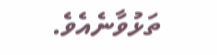ތަޅުވާނެއެވެ.